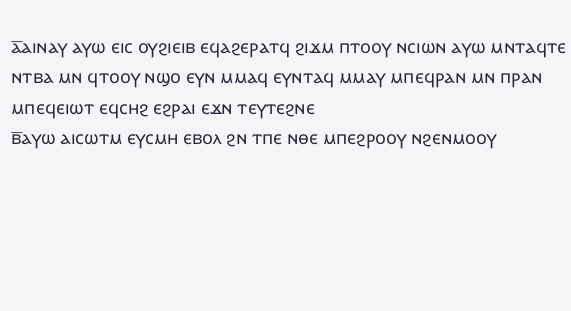ⲁ̅ⲁⲓⲛⲁⲩ ⲁⲩⲱ ⲉⲓⲥ ⲟⲩϩⲓⲉⲓⲃ ⲉϥⲁϩⲉⲣⲁⲧϥ ϩⲓϫⲙ ⲡⲧⲟⲟⲩ ⲛⲥⲓⲱⲛ ⲁⲩⲱ ⲙⲛⲧⲁϥⲧⲉ ⲛⲧⲃⲁ ⲙⲛ ϥⲧⲟⲟⲩ ⲛϣⲟ ⲉⲩⲛ ⲙⲙⲁϥ ⲉⲩⲛⲧⲁϥ ⲙⲙⲁⲩ ⲙⲡⲉϥⲣⲁⲛ ⲙⲛ ⲡⲣⲁⲛ ⲙⲡⲉϥⲉⲓⲱⲧ ⲉϥⲥⲏϩ ⲉϩⲣⲁⲓ ⲉϫⲛ ⲧⲉⲩⲧⲉϩⲛⲉ
ⲃ̅ⲁⲩⲱ ⲁⲓⲥⲱⲧⲙ ⲉⲩⲥⲙⲏ ⲉⲃⲟⲗ ϩⲛ ⲧⲡⲉ ⲛⲑⲉ ⲙⲡⲉϩⲣⲟⲟⲩ ⲛϩⲉⲛⲙⲟⲟⲩ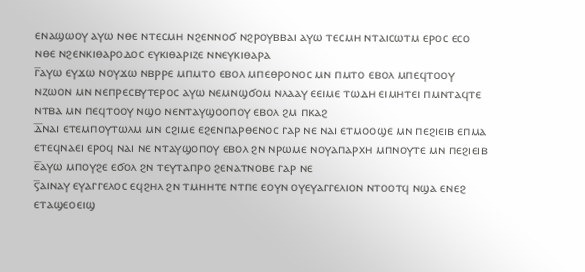ⲉⲛⲁϣⲱⲟⲩ ⲁⲩⲱ ⲛⲑⲉ ⲛⲧⲉⲥⲙⲏ ⲛϩⲉⲛⲛⲟϭ ⲛϩⲣⲟⲩⲃⲃⲁⲓ ⲁⲩⲱ ⲧⲉⲥⲙⲏ ⲛⲧⲁⲓⲥⲱⲧⲙ ⲉⲣⲟⲥ ⲉⲥⲟ ⲛⲑⲉ ⲛϩⲉⲛⲕⲓⲑⲁⲣⲟⲇⲟⲥ ⲉⲩⲕⲓⲑⲁⲣⲓⲍⲉ ⲛⲛⲉⲩⲕⲓⲑⲁⲣⲁ
ⲅ̅ⲁⲩⲱ ⲉⲩϫⲱ ⲛⲟⲩϫⲱ ⲛⲃⲣⲣⲉ ⲙⲡⲙⲧⲟ ⲉⲃⲟⲗ ⲙⲡⲉⲑⲣⲟⲛⲟⲥ ⲙⲛ ⲡⲙⲧⲟ ⲉⲃⲟⲗ ⲙⲡⲉϥⲧⲟⲟⲩ ⲛⲍⲱⲟⲛ ⲙⲛ ⲛⲉⲡⲣⲉⲥⲃⲩⲧⲉⲣⲟⲥ ⲁⲩⲱ ⲛⲉⲙⲛϣϭⲟⲙ ⲛⲗⲁⲁⲩ ⲉⲉⲓⲙⲉ ⲧⲱⲇⲏ ⲉⲓⲙⲏⲧⲉⲓ ⲡⲙⲛⲧⲁϥⲧⲉ ⲛⲧⲃⲁ ⲙⲛ ⲡⲉϥⲧⲟⲟⲩ ⲛϣⲟ ⲛⲉⲛⲧⲁⲩϣⲟⲟⲡⲟⲩ ⲉⲃⲟⲗ ϩⲙ ⲡⲕⲁϩ
ⲇ̅ⲛⲁⲓ ⲉⲧⲉⲙⲡⲟⲩⲧⲱⲗⲙ ⲙⲛ ⲥϩⲓⲙⲉ ⲉϩⲉⲛⲡⲁⲣⲑⲉⲛⲟⲥ ⲅⲁⲣ ⲛⲉ ⲛⲁⲓ ⲉⲧⲙⲟⲟϣⲉ ⲙⲛ ⲡⲉϩⲓⲉⲓⲃ ⲉⲡⲙⲁ ⲉⲧⲉϥⲛⲁⲉⲓ ⲉⲣⲟϥ ⲛⲁⲓ ⲛⲉ ⲛⲧⲁⲩϣⲟⲡⲟⲩ ⲉⲃⲟⲗ ϩⲛ ⲛⲣⲱⲙⲉ ⲛⲟⲩⲁⲡⲁⲣⲭⲏ ⲙⲡⲛⲟⲩⲧⲉ ⲙⲛ ⲡⲉϩⲓⲉⲓⲃ
ⲉ̅ⲁⲩⲱ ⲙⲡⲟⲩϩⲉ ⲉϭⲟⲗ ϩⲛ ⲧⲉⲩⲧⲁⲡⲣⲟ ϩⲉⲛⲁⲧⲛⲟⲃⲉ ⲅⲁⲣ ⲛⲉ
ⲋ̅ⲁⲓⲛⲁⲩ ⲉⲩⲁⲅⲅⲉⲗⲟⲥ ⲉϥϩⲏⲗ ϩⲛ ⲧⲙⲏⲏⲧⲉ ⲛⲧⲡⲉ ⲉⲟⲩⲛ ⲟⲩⲉⲩⲁⲅⲅⲉⲗⲓⲟⲛ ⲛⲧⲟⲟⲧϥ ⲛϣⲁ ⲉⲛⲉϩ ⲉⲧⲁϣⲉⲟⲉⲓϣ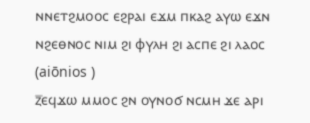ⲛⲛⲉⲧϩⲙⲟⲟⲥ ⲉϩⲣⲁⲓ ⲉϫⲙ ⲡⲕⲁϩ ⲁⲩⲱ ⲉϫⲛ ⲛϩⲉⲑⲛⲟⲥ ⲛⲓⲙ ϩⲓ ⲫⲩⲗⲏ ϩⲓ ⲁⲥⲡⲉ ϩⲓ ⲗⲁⲟⲥ (aiōnios )
ⲍ̅ⲉϥϫⲱ ⲙⲙⲟⲥ ϩⲛ ⲟⲩⲛⲟϭ ⲛⲥⲙⲏ ϫⲉ ⲁⲣⲓ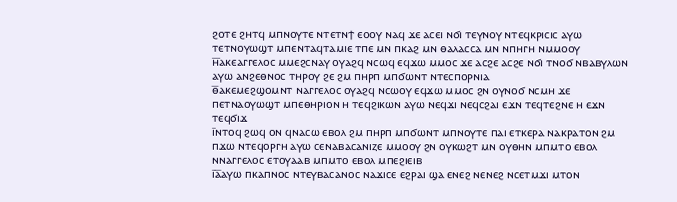ϩⲟⲧⲉ ϩⲏⲧϥ ⲙⲡⲛⲟⲩⲧⲉ ⲛⲧⲉⲧⲛϯ ⲉⲟⲟⲩ ⲛⲁϥ ϫⲉ ⲁⲥⲉⲓ ⲛϭⲓ ⲧⲉⲩⲛⲟⲩ ⲛⲧⲉϥⲕⲣⲓⲥⲓⲥ ⲁⲩⲱ ⲧⲉⲧⲛⲟⲩⲱϣⲧ ⲙⲡⲉⲛⲧⲁϥⲧⲁⲙⲓⲉ ⲧⲡⲉ ⲙⲛ ⲡⲕⲁϩ ⲙⲛ ⲑⲁⲗⲁⲥⲥⲁ ⲙⲛ ⲛⲡⲏⲅⲏ ⲛⲙⲙⲟⲟⲩ
ⲏ̅ⲁⲕⲉⲁⲅⲅⲉⲗⲟⲥ ⲙⲙⲉϩⲥⲛⲁⲩ ⲟⲩⲁϩϥ ⲛⲥⲱϥ ⲉϥϫⲱ ⲙⲙⲟⲥ ϫⲉ ⲁⲥϩⲉ ⲁⲥϩⲉ ⲛϭⲓ ⲧⲛⲟϭ ⲛⲃⲁⲃⲩⲗⲱⲛ ⲁⲩⲱ ⲁⲛϩⲉⲑⲛⲟⲥ ⲧⲏⲣⲟⲩ ϩⲉ ϩⲙ ⲡⲏⲣⲡ ⲙⲡϭⲱⲛⲧ ⲛⲧⲉⲥⲡⲟⲣⲛⲓⲁ
ⲑ̅ⲁⲕⲉⲙⲉϩϣⲟⲙⲛⲧ ⲛⲁⲅⲅⲉⲗⲟⲥ ⲟⲩⲁϩϥ ⲛⲥⲱⲟⲩ ⲉϥϫⲱ ⲙⲙⲟⲥ ϩⲛ ⲟⲩⲛⲟϭ ⲛⲥⲙⲏ ϫⲉ ⲡⲉⲧⲛⲁⲟⲩⲱϣⲧ ⲙⲡⲉⲑⲏⲣⲓⲟⲛ ⲏ ⲧⲉϥϩⲓⲕⲱⲛ ⲁⲩⲱ ⲛⲉϥϫⲓ ⲛⲉϥⲥϩⲁⲓ ⲉϫⲛ ⲧⲉϥⲧⲉϩⲛⲉ ⲏ ⲉϫⲛ ⲧⲉϥϭⲓϫ
ⲓ̅ⲛⲧⲟϥ ϩⲱϥ ⲟⲛ ϥⲛⲁⲥⲱ ⲉⲃⲟⲗ ϩⲙ ⲡⲏⲣⲡ ⲙⲡϭⲱⲛⲧ ⲙⲡⲛⲟⲩⲧⲉ ⲡⲁⲓ ⲉⲧⲕⲉⲣⲁ ⲛⲁⲕⲣⲁⲧⲟⲛ ϩⲙ ⲡϫⲱ ⲛⲧⲉϥⲟⲣⲅⲏ ⲁⲩⲱ ⲥⲉⲛⲁⲃⲁⲥⲁⲛⲓⲍⲉ ⲙⲙⲟⲟⲩ ϩⲛ ⲟⲩⲕⲱϩⲧ ⲙⲛ ⲟⲩⲑⲏⲛ ⲙⲡⲙⲧⲟ ⲉⲃⲟⲗ ⲛⲛⲁⲅⲅⲉⲗⲟⲥ ⲉⲧⲟⲩⲁⲁⲃ ⲙⲡⲙⲧⲟ ⲉⲃⲟⲗ ⲙⲡⲉϩⲓⲉⲓⲃ
ⲓ̅ⲁ̅ⲁⲩⲱ ⲡⲕⲁⲡⲛⲟⲥ ⲛⲧⲉⲩⲃⲁⲥⲁⲛⲟⲥ ⲛⲁϫⲓⲥⲉ ⲉϩⲣⲁⲓ ϣⲁ ⲉⲛⲉϩ ⲛⲉⲛⲉϩ ⲛⲥⲉⲧⲙϫⲓ ⲙⲧⲟⲛ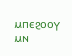ⲙⲡⲉϩⲟⲟⲩ ⲙⲛ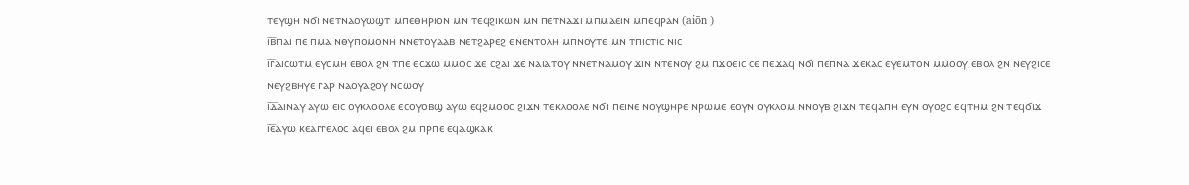ⲧⲉⲩϣⲏ ⲛϭⲓ ⲛⲉⲧⲛⲁⲟⲩⲱϣⲧ ⲙⲡⲉⲑⲏⲣⲓⲟⲛ ⲙⲛ ⲧⲉϥϩⲓⲕⲱⲛ ⲙⲛ ⲡⲉⲧⲛⲁϫⲓ ⲙⲡⲙⲁⲉⲓⲛ ⲙⲡⲉϥⲣⲁⲛ (aiōn )
ⲓ̅ⲃ̅ⲡⲁⲓ ⲡⲉ ⲡⲙⲁ ⲛⲑⲩⲡⲟⲙⲟⲛⲏ ⲛⲛⲉⲧⲟⲩⲁⲁⲃ ⲛⲉⲧϩⲁⲣⲉϩ ⲉⲛⲉⲛⲧⲟⲗⲏ ⲙⲡⲛⲟⲩⲧⲉ ⲙⲛ ⲧⲡⲓⲥⲧⲓⲥ ⲛⲓⲥ
ⲓ̅ⲅ̅ⲁⲓⲥⲱⲧⲙ ⲉⲩⲥⲙⲏ ⲉⲃⲟⲗ ϩⲛ ⲧⲡⲉ ⲉⲥϫⲱ ⲙⲙⲟⲥ ϫⲉ ⲥϩⲁⲓ ϫⲉ ⲛⲁⲓⲁⲧⲟⲩ ⲛⲛⲉⲧⲛⲁⲙⲟⲩ ϫⲓⲛ ⲛⲧⲉⲛⲟⲩ ϩⲙ ⲡϫⲟⲉⲓⲥ ⲥⲉ ⲡⲉϫⲁϥ ⲛϭⲓ ⲡⲉⲡⲛⲁ ϫⲉⲕⲁⲥ ⲉⲩⲉⲙⲧⲟⲛ ⲙⲙⲟⲟⲩ ⲉⲃⲟⲗ ϩⲛ ⲛⲉⲩϩⲓⲥⲉ ⲛⲉⲩϩⲃⲏⲩⲉ ⲅⲁⲣ ⲛⲁⲟⲩⲁϩⲟⲩ ⲛⲥⲱⲟⲩ
ⲓ̅ⲇ̅ⲁⲓⲛⲁⲩ ⲁⲩⲱ ⲉⲓⲥ ⲟⲩⲕⲗⲟⲟⲗⲉ ⲉⲥⲟⲩⲟⲃϣ ⲁⲩⲱ ⲉϥϩⲙⲟⲟⲥ ϩⲓϫⲛ ⲧⲉⲕⲗⲟⲟⲗⲉ ⲛϭⲓ ⲡⲉⲓⲛⲉ ⲛⲟⲩϣⲏⲣⲉ ⲛⲣⲱⲙⲉ ⲉⲟⲩⲛ ⲟⲩⲕⲗⲟⲙ ⲛⲛⲟⲩⲃ ϩⲓϫⲛ ⲧⲉϥⲁⲡⲏ ⲉⲩⲛ ⲟⲩⲟϩⲥ ⲉϥⲧⲏⲙ ϩⲛ ⲧⲉϥϭⲓϫ
ⲓ̅ⲉ̅ⲁⲩⲱ ⲕⲉⲁⲅⲅⲉⲗⲟⲥ ⲁϥⲉⲓ ⲉⲃⲟⲗ ϩⲙ ⲡⲣⲡⲉ ⲉϥⲁϣⲕⲁⲕ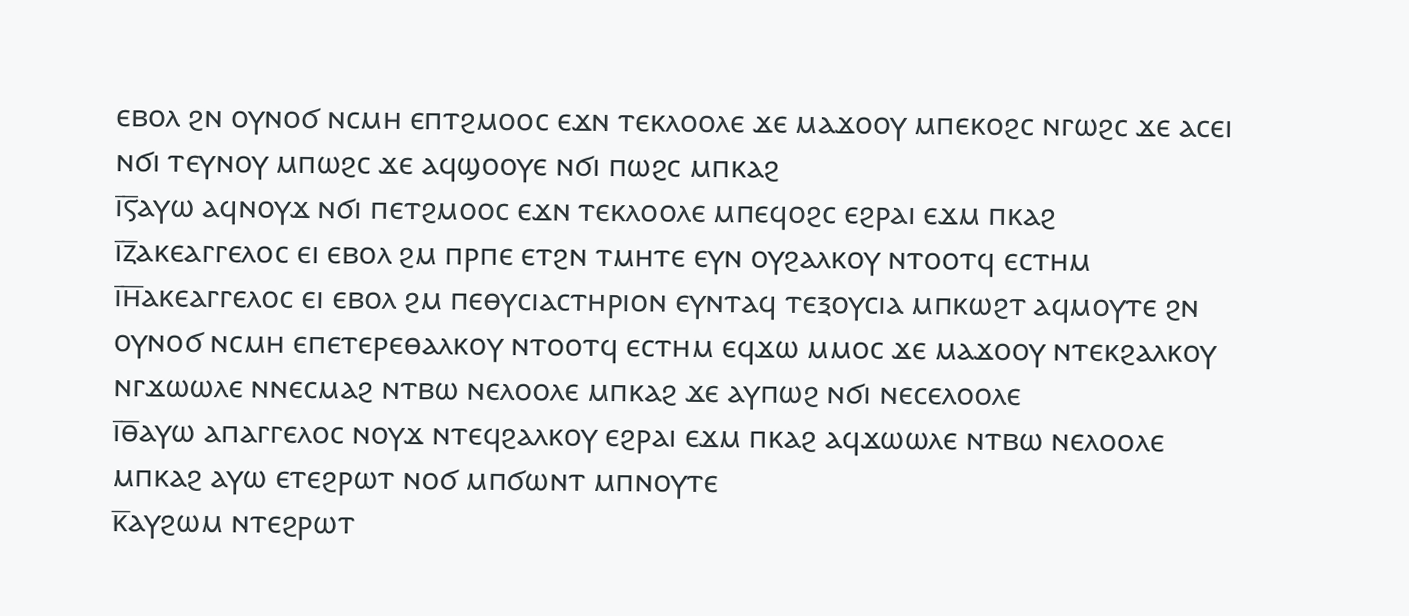ⲉⲃⲟⲗ ϩⲛ ⲟⲩⲛⲟϭ ⲛⲥⲙⲏ ⲉⲡⲧϩⲙⲟⲟⲥ ⲉϫⲛ ⲧⲉⲕⲗⲟⲟⲗⲉ ϫⲉ ⲙⲁϫⲟⲟⲩ ⲙⲡⲉⲕⲟϩⲥ ⲛⲅⲱϩⲥ ϫⲉ ⲁⲥⲉⲓ ⲛϭⲓ ⲧⲉⲩⲛⲟⲩ ⲙⲡⲱϩⲥ ϫⲉ ⲁϥϣⲟⲟⲩⲉ ⲛϭⲓ ⲡⲱϩⲥ ⲙⲡⲕⲁϩ
ⲓ̅ⲋ̅ⲁⲩⲱ ⲁϥⲛⲟⲩϫ ⲛϭⲓ ⲡⲉⲧϩⲙⲟⲟⲥ ⲉϫⲛ ⲧⲉⲕⲗⲟⲟⲗⲉ ⲙⲡⲉϥⲟϩⲥ ⲉϩⲣⲁⲓ ⲉϫⲙ ⲡⲕⲁϩ
ⲓ̅ⲍ̅ⲁⲕⲉⲁⲅⲅⲉⲗⲟⲥ ⲉⲓ ⲉⲃⲟⲗ ϩⲙ ⲡⲣⲡⲉ ⲉⲧϩⲛ ⲧⲙⲏⲧⲉ ⲉⲩⲛ ⲟⲩϩⲁⲗⲕⲟⲩ ⲛⲧⲟⲟⲧϥ ⲉⲥⲧⲏⲙ
ⲓ̅ⲏ̅ⲁⲕⲉⲁⲅⲅⲉⲗⲟⲥ ⲉⲓ ⲉⲃⲟⲗ ϩⲙ ⲡⲉⲑⲩⲥⲓⲁⲥⲧⲏⲣⲓⲟⲛ ⲉⲩⲛⲧⲁϥ ⲧⲉⲝⲟⲩⲥⲓⲁ ⲙⲡⲕⲱϩⲧ ⲁϥⲙⲟⲩⲧⲉ ϩⲛ ⲟⲩⲛⲟϭ ⲛⲥⲙⲏ ⲉⲡⲉⲧⲉⲣⲉⲑⲁⲗⲕⲟⲩ ⲛⲧⲟⲟⲧϥ ⲉⲥⲧⲏⲙ ⲉϥϫⲱ ⲙⲙⲟⲥ ϫⲉ ⲙⲁϫⲟⲟⲩ ⲛⲧⲉⲕϩⲁⲗⲕⲟⲩ ⲛⲅϫⲱⲱⲗⲉ ⲛⲛⲉⲥⲙⲁϩ ⲛⲧⲃⲱ ⲛⲉⲗⲟⲟⲗⲉ ⲙⲡⲕⲁϩ ϫⲉ ⲁⲩⲡⲱϩ ⲛϭⲓ ⲛⲉⲥⲉⲗⲟⲟⲗⲉ
ⲓ̅ⲑ̅ⲁⲩⲱ ⲁⲡⲁⲅⲅⲉⲗⲟⲥ ⲛⲟⲩϫ ⲛⲧⲉϥϩⲁⲗⲕⲟⲩ ⲉϩⲣⲁⲓ ⲉϫⲙ ⲡⲕⲁϩ ⲁϥϫⲱⲱⲗⲉ ⲛⲧⲃⲱ ⲛⲉⲗⲟⲟⲗⲉ ⲙⲡⲕⲁϩ ⲁⲩⲱ ⲉⲧⲉϩⲣⲱⲧ ⲛⲟϭ ⲙⲡϭⲱⲛⲧ ⲙⲡⲛⲟⲩⲧⲉ
ⲕ̅ⲁⲩϩⲱⲙ ⲛⲧⲉϩⲣⲱⲧ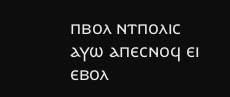ⲡⲃⲟⲗ ⲛⲧⲡⲟⲗⲓⲥ ⲁⲩⲱ ⲁⲡⲉⲥⲛⲟϥ ⲉⲓ ⲉⲃⲟⲗ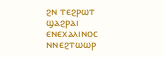ϩⲛ ⲧⲉϩⲣⲱⲧ ϣⲁϩⲣⲁⲓ ⲉⲛⲉⲭⲁⲗⲓⲛⲟⲥ ⲛⲛⲉϩⲧⲱⲱⲣ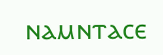ⲛⲁⲙⲛⲧⲁⲥⲉ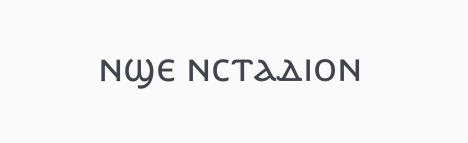ⲛϣⲉ ⲛⲥⲧⲁⲇⲓⲟⲛ